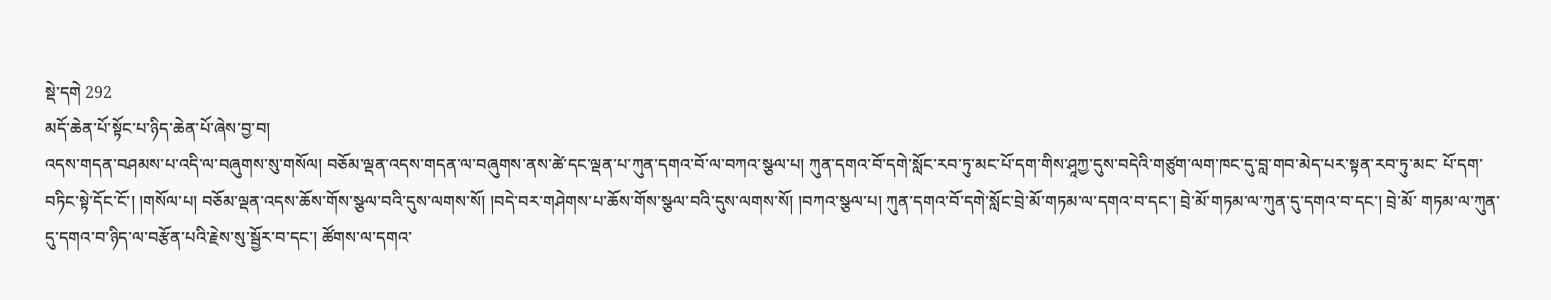སྡེ་དགེ 292
མདོ་ཆེན་པོ་སྟོང་པ་ཉིད་ཆེན་པོ་ཞེས་བྱ་བ།
འདས་གདན་བཤམས་པ་འདི་ལ་བཞུགས་སུ་གསོལ། བཅོམ་ལྡན་འདས་གདན་ལ་བཞུགས་ནས་ཚེ་དང་ལྡན་པ་ཀུན་དགའ་བོ་ལ་བཀའ་སྩལ་པ། ཀུན་དགའ་བོ་དགེ་སློང་རབ་ཏུ་མང་པོ་དག་གིས་ཤཱཀྱ་དུས་བདེའི་གཙུག་ལག་ཁང་དུ་བླ་གབ་མེད་པར་སྟན་རབ་ཏུ་མང་ པོ་དག་བཏིང་སྟེ་དོང་ངོ་། །གསོལ་པ། བཅོམ་ལྡན་འདས་ཆོས་གོས་སྩལ་བའི་དུས་ལགས་སོ། །བདེ་བར་གཤེགས་པ་ཆོས་གོས་སྩལ་བའི་དུས་ལགས་སོ། །བཀའ་སྩལ་པ། ཀུན་དགའ་བོ་དགེ་སློང་བྲེ་མོ་གཏམ་ལ་དགའ་བ་དང་། བྲེ་མོ་གཏམ་ལ་ཀུན་དུ་དགའ་བ་དང་། བྲེ་མོ་ གཏམ་ལ་ཀུན་དུ་དགའ་བ་ཉིད་ལ་བརྩོན་པའི་རྗེས་སུ་སྦྱོར་བ་དང་། ཚོགས་ལ་དགའ་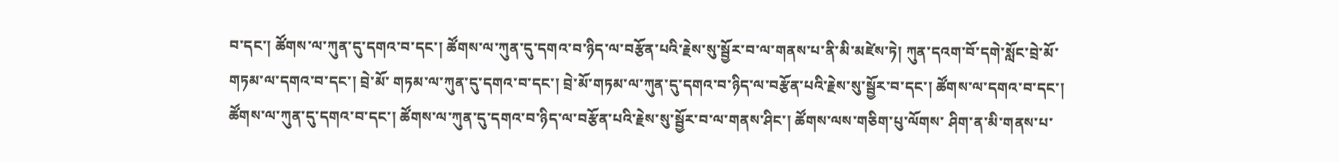བ་དང་། ཚོགས་ལ་ཀུན་དུ་དགའ་བ་དང་། ཚོགས་ལ་ཀུན་དུ་དགའ་བ་ཉིད་ལ་བརྩོན་པའི་རྗེས་སུ་སྦྱོར་བ་ལ་གནས་པ་ནི་མི་མཛེས་ཏེ། ཀུན་དའག་བོ་དགེ་སློང་བྲེ་མོ་གཏམ་ལ་དགའ་བ་དང་། བྲེ་མོ་ གཏམ་ལ་ཀུན་དུ་དགའ་བ་དང་། བྲེ་མོ་གཏམ་ལ་ཀུན་དུ་དགའ་བ་ཉིད་ལ་བརྩོན་པའི་རྗེས་སུ་སྦྱོར་བ་དང་། ཚོགས་ལ་དགའ་བ་དང་། ཚོགས་ལ་ཀུན་དུ་དགའ་བ་དང་། ཚོགས་ལ་ཀུན་དུ་དགའ་བ་ཉིད་ལ་བརྩོན་པའི་རྗེས་སུ་སྦྱོར་བ་ལ་གནས་ཤིང་། ཚོགས་ལས་གཅིག་པུ་ལོགས་ ཤིག་ན་མི་གནས་པ་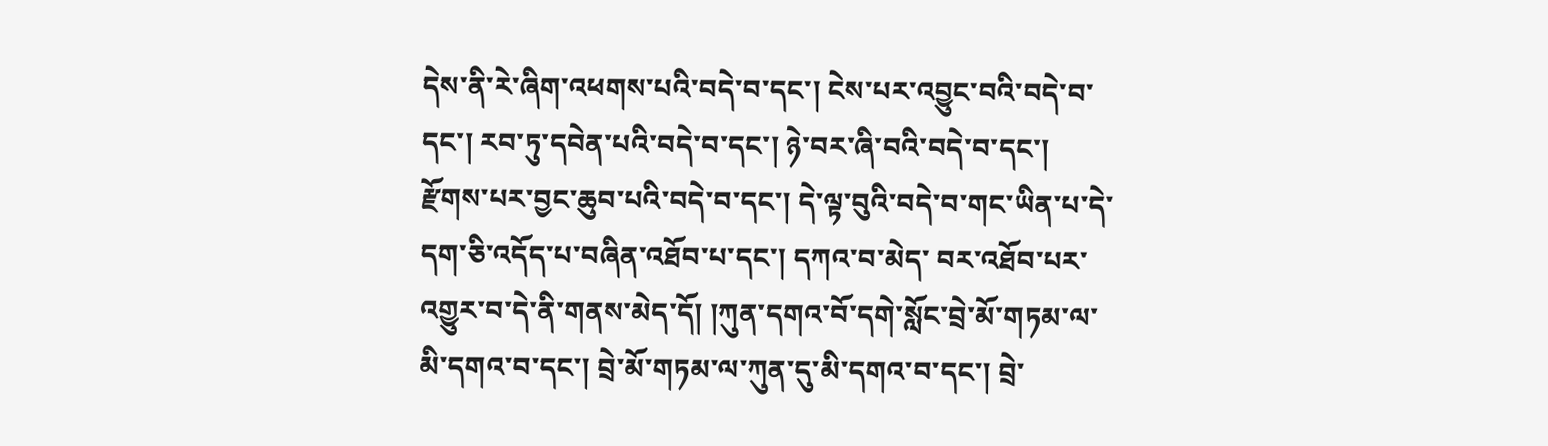དེས་ནི་རེ་ཞིག་འཕགས་པའི་བདེ་བ་དང་། ངེས་པར་འབྱུང་བའི་བདེ་བ་དང་། རབ་ཏུ་དབེན་པའི་བདེ་བ་དང་། ཉེ་བར་ཞི་བའི་བདེ་བ་དང་། རྫོགས་པར་བྱང་ཆུབ་པའི་བདེ་བ་དང་། དེ་ལྟ་བུའི་བདེ་བ་གང་ཡིན་པ་དེ་དག་ཅི་འདོད་པ་བཞིན་འཐོབ་པ་དང་། དཀའ་བ་མེད་ བར་འཐོབ་པར་འགྱུར་བ་དེ་ནི་གནས་མེད་དོ། །ཀུན་དགའ་བོ་དགེ་སློང་བྲེ་མོ་གཏམ་ལ་མི་དགའ་བ་དང་། བྲེ་མོ་གཏམ་ལ་ཀུན་དུ་མི་དགའ་བ་དང་། བྲེ་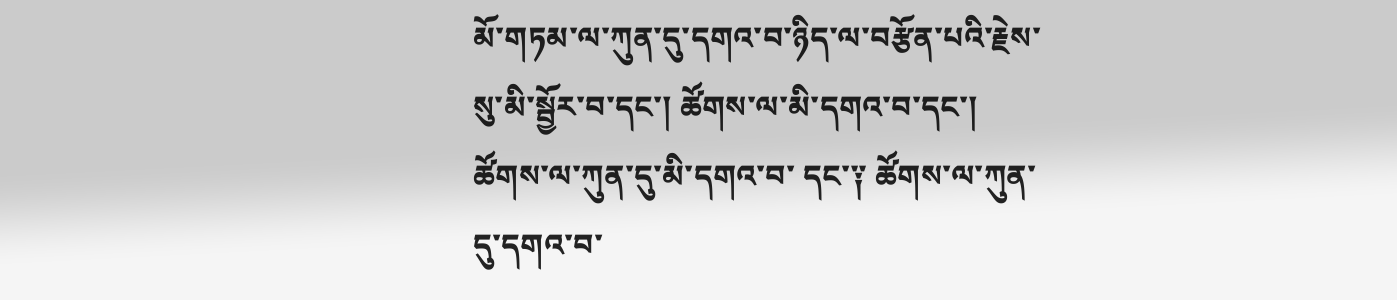མོ་གཏམ་ལ་ཀུན་དུ་དགའ་བ་ཉིད་ལ་བརྩོན་པའི་རྗེས་སུ་མི་སྦྱོར་བ་དང་། ཚོགས་ལ་མི་དགའ་བ་དང་། ཚོགས་ལ་ཀུན་དུ་མི་དགའ་བ་ དང་༑ ཚོགས་ལ་ཀུན་དུ་དགའ་བ་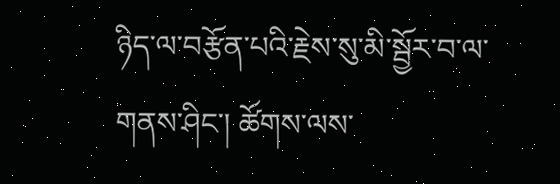ཉིད་ལ་བརྩོན་པའི་རྗེས་སུ་མི་སྦྱོར་བ་ལ་གནས་ཤིང་། ཚོགས་ལས་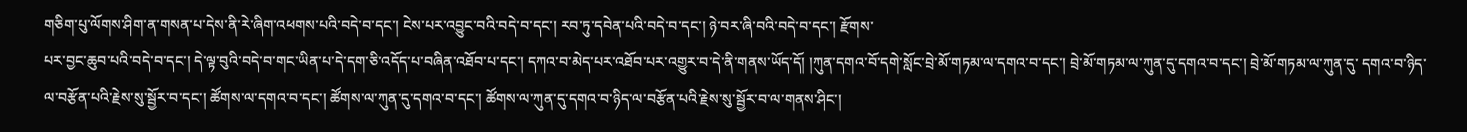གཅིག་པུ་ལོགས་ཤིག་ན་གསན་པ་དེས་ནི་རེ་ཞིག་འཕགས་པའི་བདེ་བ་དང་། ངེས་པར་འབྱུང་བའི་བདེ་བ་དང་། རབ་ཏུ་དབེན་པའི་བདེ་བ་དང་། ཉེ་བར་ཞི་བའི་བདེ་བ་དང་། རྫོགས་
པར་བྱང་ཆུབ་པའི་བདེ་བ་དང་། དེ་ལྟ་བུའི་བདེ་བ་གང་ཡིན་པ་དེ་དག་ཅི་འདོད་པ་བཞིན་འཐོབ་པ་དང་། དཀའ་བ་མེད་པར་འཐོབ་པར་འགྱུར་བ་དེ་ནི་གནས་ཡོད་དོ། །ཀུན་དགའ་བོ་དགེ་སློང་བྲེ་མོ་གཏམ་ལ་དགའ་བ་དང་། བྲེ་མོ་གཏམ་ལ་ཀུན་དུ་དགའ་བ་དང་། བྲེ་མོ་གཏམ་ལ་ཀུན་དུ་ དགའ་བ་ཉིད་ལ་བརྩོན་པའི་རྗེས་སུ་སྦྱོར་བ་དང་། ཚོགས་ལ་དགའ་བ་དང་། ཚོགས་ལ་ཀུན་དུ་དགའ་བ་དང་། ཚོགས་ལ་ཀུན་དུ་དགའ་བ་ཉིད་ལ་བརྩོན་པའི་རྗེས་སུ་སྦྱོར་བ་ལ་གནས་ཤིང་།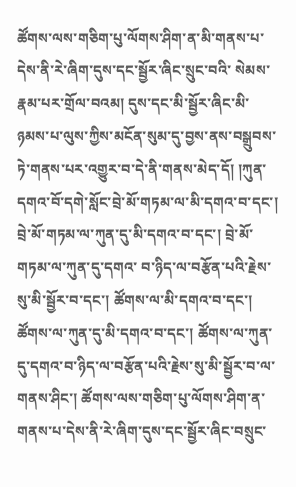ཚོགས་ལས་གཅིག་པུ་ལོགས་ཤིག་ན་མི་གནས་པ་དེས་ནི་རེ་ཞིག་དུས་དང་སྦྱོར་ཞིང་སྲུང་བའི་ སེམས་རྣམ་པར་གྲོལ་བའམ། དུས་དང་མི་སྦྱོར་ཞིང་མི་ཉམས་པ་ལུས་ཀྱིས་མངོན་སུམ་དུ་བྱས་ནས་བསྒྲུབས་ཏེ་གནས་པར་འགྱུར་བ་དེ་ནི་གནས་མེད་དོ། །ཀུན་དགའ་བོ་དགེ་སློང་བྲེ་མོ་གཏམ་ལ་མི་དགའ་བ་དང་། བྲེ་མོ་གཏམ་ལ་ཀུན་དུ་མི་དགའ་བ་དང་། བྲེ་མོ་གཏམ་ལ་ཀུན་དུ་དགའ་ བ་ཉིད་ལ་བརྩོན་པའི་རྗེས་སུ་མི་སྦྱོར་བ་དང་། ཚོགས་ལ་མི་དགའ་བ་དང་། ཚོགས་ལ་ཀུན་དུ་མི་དགའ་བ་དང་། ཚོགས་ལ་ཀུན་དུ་དགའ་བ་ཉིད་ལ་བརྩོན་པའི་རྗེས་སུ་མི་སྦྱོར་བ་ལ་གནས་ཤིང་། ཚོགས་ལས་གཅིག་པུ་ལོགས་ཤིག་ན་གནས་པ་དེས་ནི་རེ་ཞིག་དུས་དང་སྦྱོར་ཞིང་བསྲུང་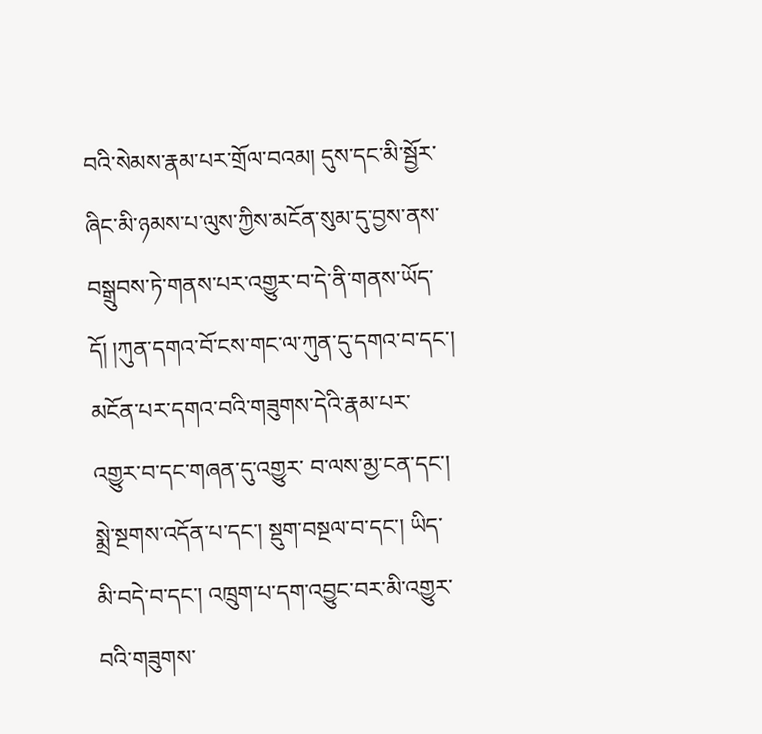བའི་སེམས་རྣམ་པར་གྲོལ་བའམ། དུས་དང་མི་སྦྱོར་ཞིང་མི་ཉམས་པ་ལུས་ཀྱིས་མངོན་སུམ་དུ་བྱས་ནས་བསྒྲུབས་ཏེ་གནས་པར་འགྱུར་བ་དེ་ནི་གནས་ཡོད་དོ། །ཀུན་དགའ་བོ་ངས་གང་ལ་ཀུན་དུ་དགའ་བ་དང་། མངོན་པར་དགའ་བའི་གཟུགས་དེའི་རྣམ་པར་འགྱུར་བ་དང་གཞན་དུ་འགྱུར་ བ་ལས་མྱ་ངན་དང་། སྨྲེ་སྔགས་འདོན་པ་དང་། སྡུག་བསྔལ་བ་དང་། ཡིད་མི་བདེ་བ་དང་། འཁྲུག་པ་དག་འབྱུང་བར་མི་འགྱུར་བའི་གཟུགས་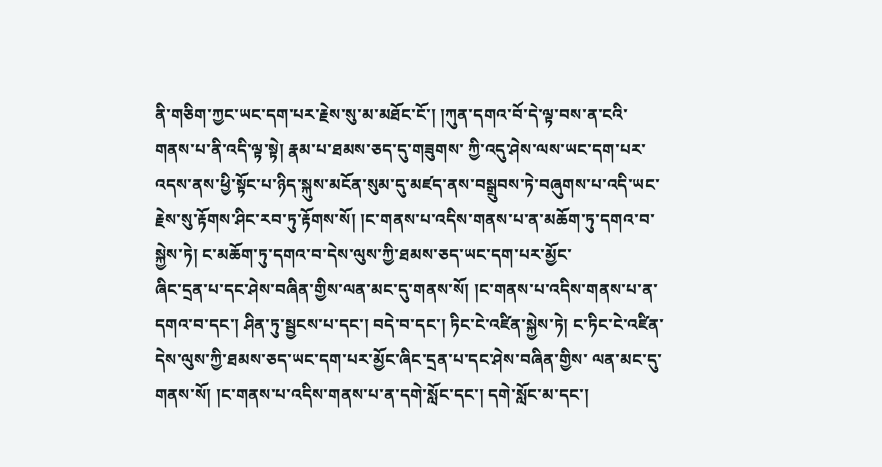ནི་གཅིག་ཀྱང་ཡང་དག་པར་རྗེས་སུ་མ་མཐོང་ངོ་། །ཀུན་དགའ་བོ་དེ་ལྟ་བས་ན་ངའི་གནས་པ་ནི་འདི་ལྟ་སྟེ། རྣམ་པ་ཐམས་ཅད་དུ་གཟུགས་ ཀྱི་འདུ་ཤེས་ལས་ཡང་དག་པར་འདས་ནས་ཕྱི་སྟོང་པ་ཉིད་སྐུས་མངོན་སུམ་དུ་མཛད་ནས་བསྒྲུབས་ཏེ་བཞུགས་པ་འདི་ཡང་རྗེས་སུ་རྟོགས་ཤིང་རབ་ཏུ་རྟོགས་སོ། །ང་གནས་པ་འདིས་གནས་པ་ན་མཆོག་ཏུ་དགའ་བ་སྐྱེས་ཏེ། ང་མཆོག་ཏུ་དགའ་བ་དེས་ལུས་ཀྱི་ཐམས་ཅད་ཡང་དག་པར་མྱོང་
ཞིང་དྲན་པ་དང་ཤེས་བཞིན་གྱིས་ལན་མང་དུ་གནས་སོ། །ང་གནས་པ་འདིས་གནས་པ་ན་དགའ་བ་དང་། ཤིན་ཏུ་སྦྱངས་པ་དང་། བདེ་བ་དང་། ཏིང་ངེ་འཛིན་སྐྱེས་ཏེ། ང་ཏིང་ངེ་འཛིན་དེས་ལུས་ཀྱི་ཐམས་ཅད་ཡང་དག་པར་མྱོང་ཞིང་དྲན་པ་དང་ཤེས་བཞིན་གྱིས་ ལན་མང་དུ་གནས་སོ། །ང་གནས་པ་འདིས་གནས་པ་ན་དགེ་སློང་དང་། དགེ་སློང་མ་དང་།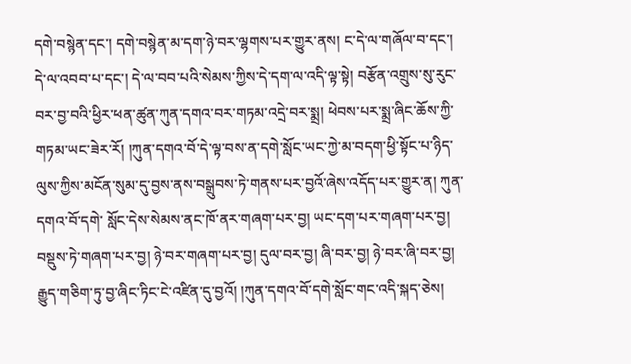དགེ་བསྙེན་དང་། དགེ་བསྙེན་མ་དག་ཉེ་བར་ལྷགས་པར་གྱུར་ནས། ང་དེ་ལ་གཞོལ་བ་དང་། དེ་ལ་འབབ་པ་དང་། དེ་ལ་བབ་པའི་སེམས་ཀྱིས་དེ་དག་ལ་འདི་ལྟ་སྟེ། བརྩོན་འགྲུས་སུ་རུང་ བར་བྱ་བའི་ཕྱིར་ཕན་ཚུན་ཀུན་དགའ་བར་གཏམ་འདྲེ་བར་སྨྲ། ཕེབས་པར་སྨྲ་ཞིང་ཆོས་ཀྱི་གཏམ་ཡང་ཟེར་རོ། །ཀུན་དགའ་བོ་དེ་ལྟ་བས་ན་དགེ་སློང་ཡང་ཀྱེ་མ་བདག་ཕྱི་སྟོང་པ་ཉིད་ལུས་ཀྱིས་མངོན་སུམ་དུ་བྱས་ནས་བསྒྲུབས་ཏེ་གནས་པར་བྱའོ་ཞེས་འདོད་པར་གྱུར་ན། ཀུན་དགའ་བོ་དགེ་ སློང་དེས་སེམས་ནང་ཁོ་ནར་གཞག་པར་བྱ། ཡང་དག་པར་གཞག་པར་བྱ། བསྡུས་ཏེ་གཞག་པར་བྱ། ཉེ་བར་གཞག་པར་བྱ། དུལ་བར་བྱ། ཞི་བར་བྱ། ཉེ་བར་ཞི་བར་བྱ། རྒྱུད་གཅིག་ཏུ་བྱ་ཞིང་ཏིང་ངེ་འཛིན་དུ་བྱའོ། །ཀུན་དགའ་བོ་དགེ་སློང་གང་འདི་སྐད་ཅེས།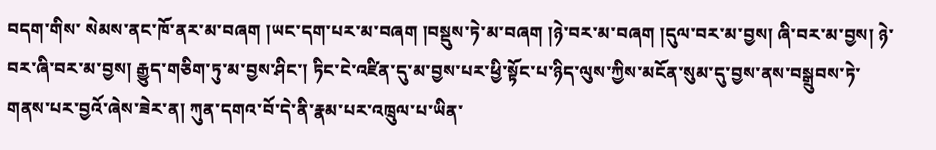བདག་གིས་ སེམས་ནང་ཁོ་ནར་མ་བཞག །ཡང་དག་པར་མ་བཞག །བསྡུས་ཏེ་མ་བཞག །ཉེ་བར་མ་བཞག །དུལ་བར་མ་བྱས། ཞི་བར་མ་བྱས། ཉེ་བར་ཞི་བར་མ་བྱས། རྒྱུད་གཅིག་ཏུ་མ་བྱས་ཤིང་། ཏིང་ངེ་འཛིན་དུ་མ་བྱས་པར་ཕྱི་སྟོང་པ་ཉིད་ལུས་ཀྱིས་མངོན་སུམ་དུ་བྱས་ནས་བསྒྲུབས་ཏེ་ གནས་པར་བྱའོ་ཞེས་ཟེར་ན། ཀུན་དགའ་བོ་དེ་ནི་རྣམ་པར་འཁྲུལ་པ་ཡིན་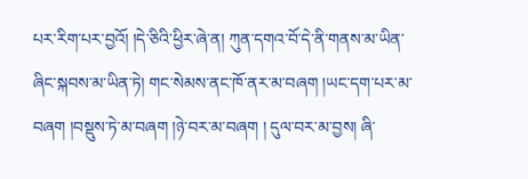པར་རིག་པར་བྱའོ། །དེ་ཅིའི་ཕྱིར་ཞེ་ན། ཀུན་དགའ་བོ་དེ་ནི་གནས་མ་ཡིན་ཞིང་སྐབས་མ་ཡིན་ཏེ། གང་སེམས་ནང་ཁོ་ནར་མ་བཞག །ཡང་དག་པར་མ་བཞག །བསྡུས་ཏེ་མ་བཞག །ཉེ་བར་མ་བཞག ། དུལ་བར་མ་བྱས། ཞི་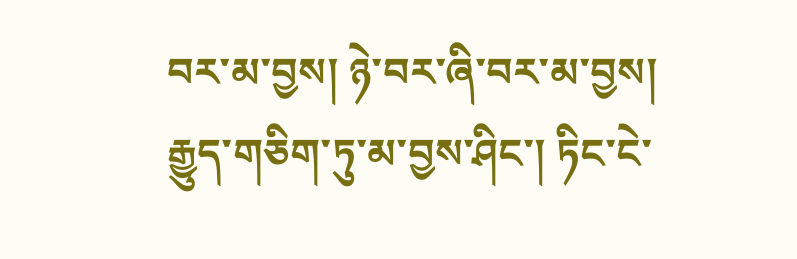བར་མ་བྱས། ཉེ་བར་ཞི་བར་མ་བྱས། རྒྱུད་གཅིག་ཏུ་མ་བྱས་ཤིང་། ཏིང་ངེ་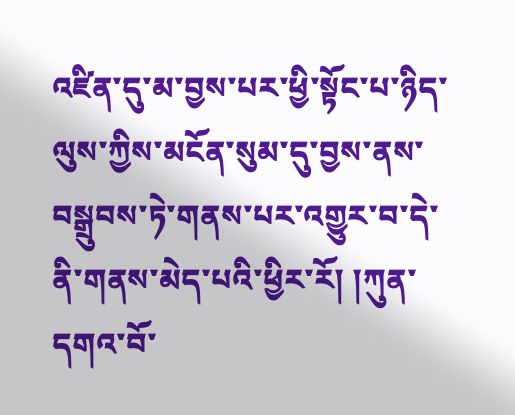འཛིན་དུ་མ་བྱས་པར་ཕྱི་སྟོང་པ་ཉིད་ལུས་ཀྱིས་མངོན་སུམ་དུ་བྱས་ནས་བསྒྲུབས་ཏེ་གནས་པར་འགྱུར་བ་དེ་ནི་གནས་མེད་པའི་ཕྱིར་རོ། །ཀུན་དགའ་བོ་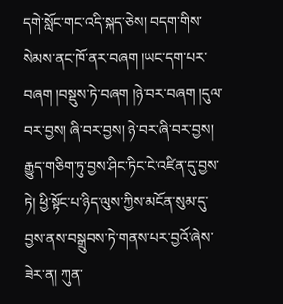དགེ་སློང་གང་འདི་སྐད་ཅེས། བདག་གིས་
སེམས་ནང་ཁོ་ནར་བཞག །ཡང་དག་པར་བཞག །བསྡུས་ཏེ་བཞག །ཉེ་བར་བཞག །དུལ་བར་བྱས། ཞི་བར་བྱས། ཉེ་བར་ཞི་བར་བྱས། རྒྱུད་གཅིག་ཏུ་བྱས་ཤིང་ཏིང་ངེ་འཛིན་དུ་བྱས་ཏེ། ཕྱི་སྟོང་པ་ཉིད་ལུས་ཀྱིས་མངོན་སུམ་དུ་བྱས་ནས་བསྒྲུབས་ཏེ་གནས་པར་བྱའོ་ཞེས་ཟེར་ན། ཀུན་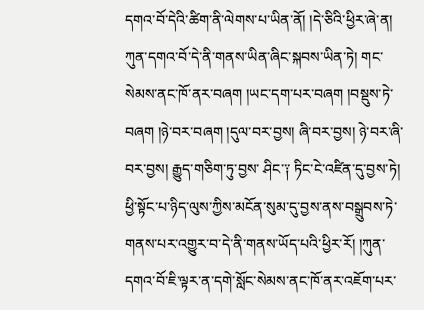དགའ་བོ་དེའི་ཚིག་ནི་ལེགས་པ་ཡིན་ནོ། །དེ་ཅིའི་ཕྱིར་ཞེ་ན། ཀུན་དགའ་བོ་དེ་ནི་གནས་ཡིན་ཞིང་སྐབས་ཡིན་ཏེ། གང་སེམས་ནང་ཁོ་ནར་བཞག །ཡང་དག་པར་བཞག །བསྡུས་ཏེ་བཞག །ཉེ་བར་བཞག །དུལ་བར་བྱས། ཞི་བར་བྱས། ཉེ་བར་ཞི་བར་བྱས། རྒྱུད་གཅིག་ཏུ་བྱས་ ཤིང་༑ ཏིང་ངེ་འཛིན་དུ་བྱས་ཏེ། ཕྱི་སྟོང་པ་ཉིད་ལུས་ཀྱིས་མངོན་སུམ་དུ་བྱས་ནས་བསྒྲུབས་ཏེ་གནས་པར་འགྱུར་བ་དེ་ནི་གནས་ཡོད་པའི་ཕྱིར་རོ། །ཀུན་དགའ་བོ་ཇི་ལྟར་ན་དགེ་སློང་སེམས་ནང་ཁོ་ནར་འཇོག་པར་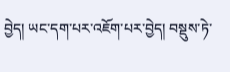བྱེད། ཡང་དག་པར་འཇོག་པར་བྱེད། བསྡུས་ཏེ་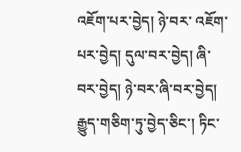འཇོག་པར་བྱེད། ཉེ་བར་ འཇོག་པར་བྱེད། དུལ་བར་བྱེད། ཞི་བར་བྱེད། ཉེ་བར་ཞི་བར་བྱེད། རྒྱུད་གཅིག་ཏུ་བྱེད་ཅིང་། ཏིང་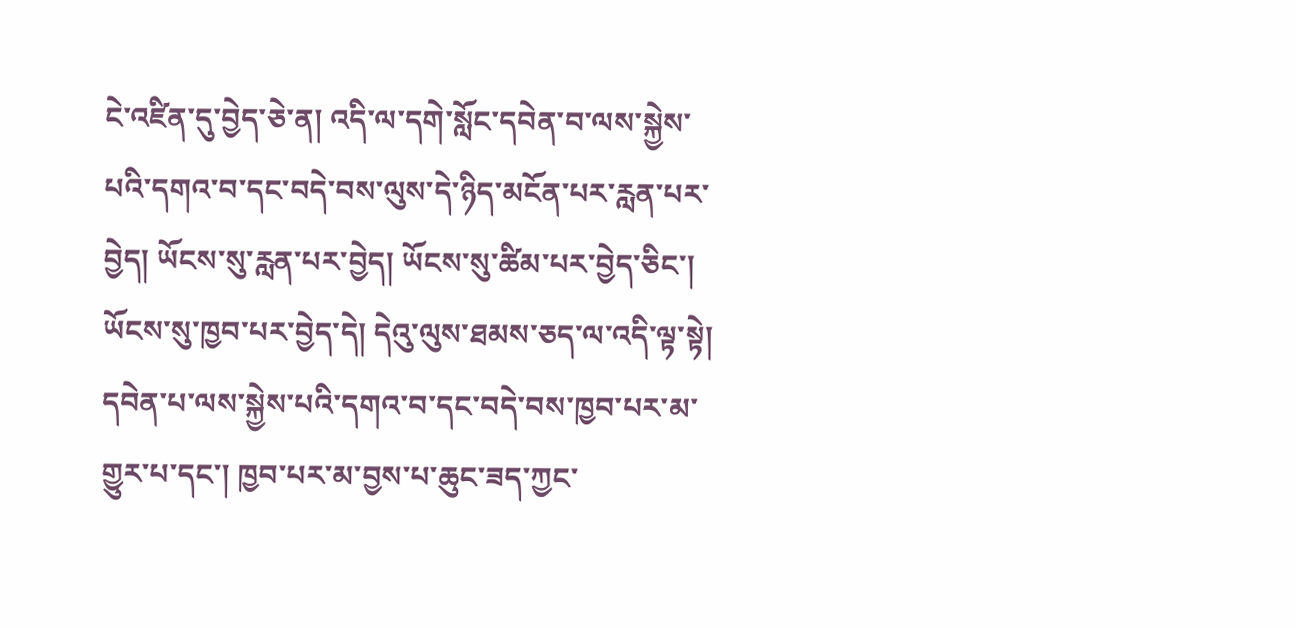ངེ་འཛིན་དུ་བྱེད་ཅེ་ན། འདི་ལ་དགེ་སློང་དབེན་བ་ལས་སྐྱེས་པའི་དགའ་བ་དང་བདེ་བས་ལུས་དེ་ཉིད་མངོན་པར་རླན་པར་བྱེད། ཡོངས་སུ་རླན་པར་བྱེད། ཡོངས་སུ་ཚིམ་པར་བྱེད་ཅིང་། ཡོངས་སུ་ཁྱབ་པར་བྱེད་དེ། དེའུ་ལུས་ཐམས་ཅད་ལ་འདི་ལྟ་སྟེ། དབེན་པ་ལས་སྐྱེས་པའི་དགའ་བ་དང་བདེ་བས་ཁྱབ་པར་མ་གྱུར་པ་དང་། ཁྱབ་པར་མ་བྱས་པ་ཆུང་ཟད་ཀྱང་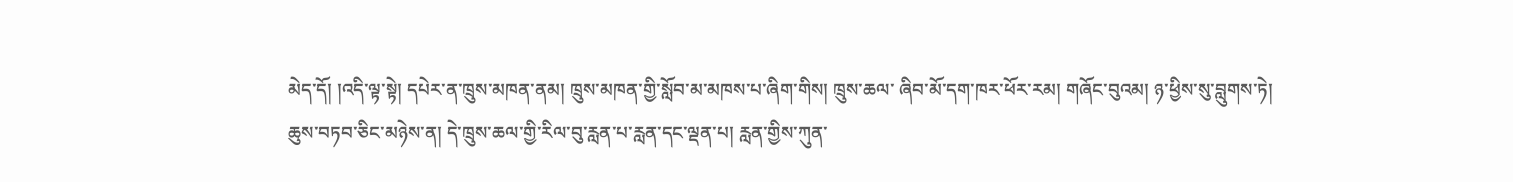མེད་དོ། །འདི་ལྟ་སྟེ། དཔེར་ན་ཁྲུས་མཁན་ནམ། ཁྲུས་མཁན་གྱི་སློབ་མ་མཁས་པ་ཞིག་གིས། ཁྲུས་ཆལ་ ཞིབ་མོ་དག་ཁར་ཕོར་རམ། གཞོང་བུའམ། ཉ་ཕྱིས་སུ་བླུགས་ཏེ། ཆུས་བཏབ་ཅིང་མཉེས་ན། དེ་ཁྲུས་ཆལ་གྱི་རིལ་བུ་རླན་པ་རླན་དང་ལྡན་པ། རླན་གྱིས་ཀུན་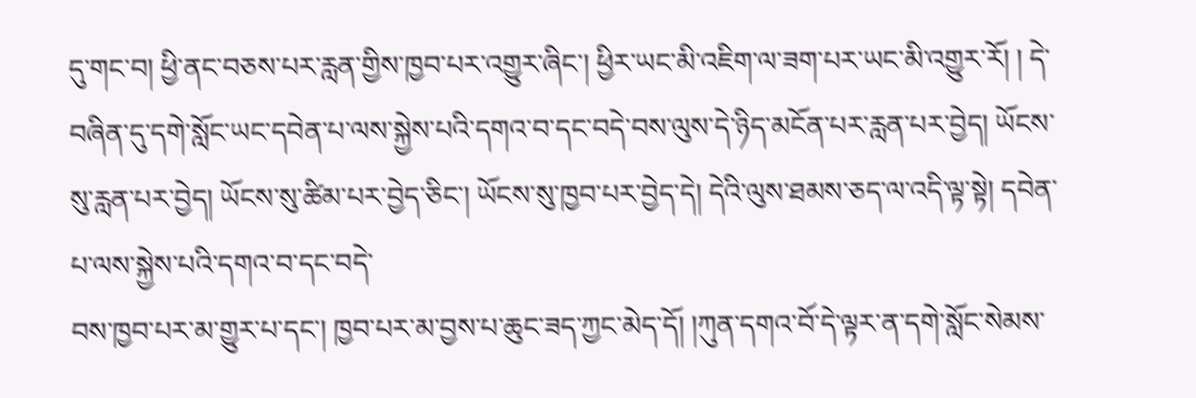དུ་གང་བ། ཕྱི་ནང་བཅས་པར་རླན་གྱིས་ཁྱབ་པར་འགྱུར་ཞིང་། ཕྱིར་ཡང་མི་འཇིག་ལ་ཟག་པར་ཡང་མི་འགྱུར་རོ། ། དེ་བཞིན་དུ་དགེ་སློང་ཡང་དབེན་པ་ལས་སྐྱེས་པའི་དགའ་བ་དང་བདེ་བས་ལུས་དེ་ཉིད་མངོན་པར་རླན་པར་བྱེད། ཡོངས་སུ་རླན་པར་བྱེད། ཡོངས་སུ་ཚིམ་པར་བྱེད་ཅིང་། ཡོངས་སུ་ཁྱབ་པར་བྱེད་དེ། དེའི་ལུས་ཐམས་ཅད་ལ་འདི་ལྟ་སྟེ། དབེན་པ་ལས་སྐྱེས་པའི་དགའ་བ་དང་བདེ་
བས་ཁྱབ་པར་མ་གྱུར་པ་དང་། ཁྱབ་པར་མ་བྱས་པ་ཆུང་ཟད་ཀྱང་མེད་དོ། །ཀུན་དགའ་བོ་དེ་ལྟར་ན་དགེ་སློང་སེམས་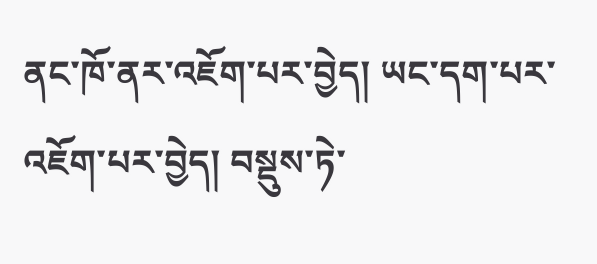ནང་ཁོ་ནར་འཇོག་པར་བྱེད། ཡང་དག་པར་འཇོག་པར་བྱེད། བསྡུས་ཏེ་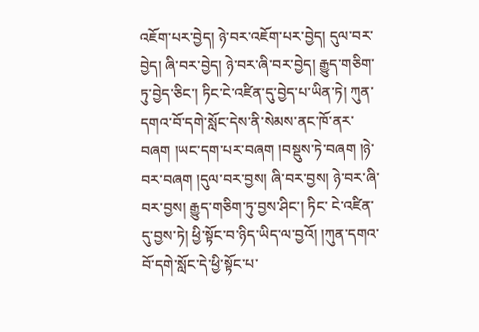འཇོག་པར་བྱེད། ཉེ་བར་འཇོག་པར་བྱེད། དུལ་བར་བྱེད། ཞི་བར་བྱེད། ཉེ་བར་ཞི་བར་བྱེད། རྒྱུད་གཅིག་ཏུ་བྱེད་ཅིང་། ཏིང་ངེ་འཛིན་དུ་བྱེད་པ་ཡིན་ཏེ། ཀུན་དགའ་བོ་དགེ་སློང་དེས་ནི་སེམས་ནང་ཁོ་ནར་བཞག །ཡང་དག་པར་བཞག །བསྡུས་ཏེ་བཞག །ཉེ་བར་བཞག །དུལ་བར་བྱས། ཞི་བར་བྱས། ཉེ་བར་ཞི་བར་བྱས། རྒྱུད་གཅིག་ཏུ་བྱས་ཤིང་། ཏིང་ ངེ་འཛིན་དུ་བྱས་ཏེ། ཕྱི་སྟོང་བ་ཉིད་ཡིད་ལ་བྱའོ། །ཀུན་དགའ་བོ་དགེ་སློང་དེ་ཕྱི་སྟོང་པ་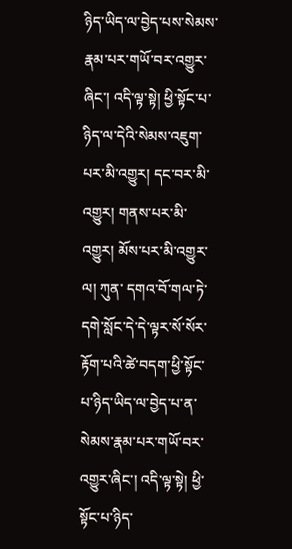ཉིད་ཡིད་ལ་བྱེད་པས་སེམས་རྣམ་པར་གཡོ་བར་འགྱུར་ཞིང་། འདི་ལྟ་སྟེ། ཕྱི་སྟོང་པ་ཉིད་ལ་དེའི་སེམས་འཇུག་པར་མི་འགྱུར། དང་བར་མི་འགྱུར། གནས་པར་མི་འགྱུར། མོས་པར་མི་འགྱུར་ལ། ཀུན་ དགའ་བོ་གལ་ཏེ་དགེ་སློང་དེ་དེ་ལྟར་སོ་སོར་རྟོག་པའི་ཚེ་བདག་ཕྱི་སྟོང་པ་ཉིད་ཡིད་ལ་བྱེད་པ་ན་སེམས་རྣམ་པར་གཡོ་བར་འགྱུར་ཞིང་། འདི་ལྟ་སྟེ། ཕྱི་སྟོང་པ་ཉིད་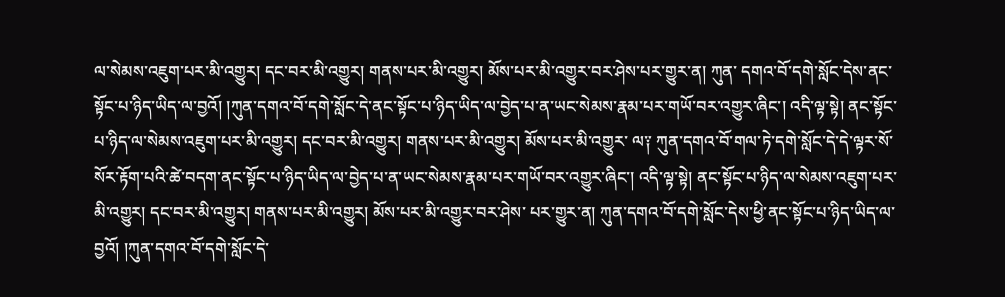ལ་སེམས་འཇུག་པར་མི་འགྱུར། དང་བར་མི་འགྱུར། གནས་པར་མི་འགྱུར། མོས་པར་མི་འགྱུར་བར་ཤེས་པར་གྱུར་ན། ཀུན་ དགའ་བོ་དགེ་སློང་དེས་ནང་སྟོང་པ་ཉིད་ཡིད་ལ་བྱའོ། །ཀུན་དགའ་བོ་དགེ་སློང་དེ་ནང་སྟོང་པ་ཉིད་ཡིད་ལ་བྱེད་པ་ན་ཡང་སེམས་རྣམ་པར་གཡོ་བར་འགྱུར་ཞིང་། འདི་ལྟ་སྟེ། ནང་སྟོང་པ་ཉིད་ལ་སེམས་འཇུག་པར་མི་འགྱུར། དང་བར་མི་འགྱུར། གནས་པར་མི་འགྱུར། མོས་པར་མི་འགྱུར་ ལ༑ ཀུན་དགའ་བོ་གལ་ཏེ་དགེ་སློང་དེ་དེ་ལྟར་སོ་སོར་རྟོག་པའི་ཚེ་བདག་ནང་སྟོང་པ་ཉིད་ཡིད་ལ་བྱེད་པ་ན་ཡང་སེམས་རྣམ་པར་གཡོ་བར་འགྱུར་ཞིང་། འདི་ལྟ་སྟེ། ནང་སྟོང་པ་ཉིད་ལ་སེམས་འཇུག་པར་མི་འགྱུར། དང་བར་མི་འགྱུར། གནས་པར་མི་འགྱུར། མོས་པར་མི་འགྱུར་བར་ཤེས་ པར་གྱུར་ན། ཀུན་དགའ་བོ་དགེ་སློང་དེས་ཕྱི་ནང་སྟོང་པ་ཉིད་ཡིད་ལ་བྱའོ། །ཀུན་དགའ་བོ་དགེ་སློང་དེ་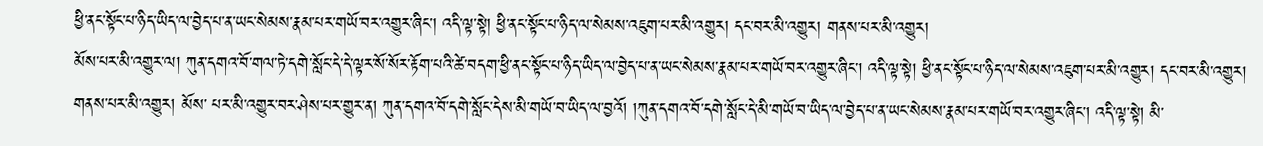ཕྱི་ནང་སྟོང་པ་ཉིད་ཡིད་ལ་བྱེད་པ་ན་ཡང་སེམས་རྣམ་པར་གཡོ་བར་འགྱུར་ཞིང་། འདི་ལྟ་སྟེ། ཕྱི་ནང་སྟོང་པ་ཉིད་ལ་སེམས་འཇུག་པར་མི་འགྱུར། དང་བར་མི་འགྱུར། གནས་པར་མི་འགྱུར།
མོས་པར་མི་འགྱུར་ལ། ཀུན་དགའ་བོ་གལ་ཏེ་དགེ་སློང་དེ་དེ་ལྟར་སོ་སོར་རྟོག་པའི་ཚེ་བདག་ཕྱི་ནང་སྟོང་པ་ཉིད་ཡིད་ལ་བྱེད་པ་ན་ཡང་སེམས་རྣམ་པར་གཡོ་བར་འགྱུར་ཞིང་། འདི་ལྟ་སྟེ། ཕྱི་ནང་སྟོང་པ་ཉིད་ལ་སེམས་འཇུག་པར་མི་འགྱུར། དང་བར་མི་འགྱུར། གནས་པར་མི་འགྱུར། མོས་ པར་མི་འགྱུར་བར་ཤེས་པར་གྱུར་ན། ཀུན་དགའ་བོ་དགེ་སློང་དེས་མི་གཡོ་བ་ཡིད་ལ་བྱའོ། །ཀུན་དགའ་བོ་དགེ་སློང་དེ་མི་གཡོ་བ་ཡིད་ལ་བྱེད་པ་ན་ཡང་སེམས་རྣམ་པར་གཡོ་བར་འགྱུར་ཞིང་། འདི་ལྟ་སྟེ། མི་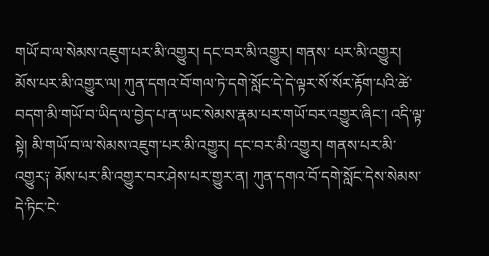གཡོ་བ་ལ་སེམས་འཇུག་པར་མི་འགྱུར། དང་བར་མི་འགྱུར། གནས་ པར་མི་འགྱུར། མོས་པར་མི་འགྱུར་ལ། ཀུན་དགའ་བོ་གལ་ཏེ་དགེ་སློང་དེ་དེ་ལྟར་སོ་སོར་རྟོག་པའི་ཚེ་བདག་མི་གཡོ་བ་ཡིད་ལ་བྱེད་པ་ན་ཡང་སེམས་རྣམ་པར་གཡོ་བར་འགྱུར་ཞིང་། འདི་ལྟ་སྟེ། མི་གཡོ་བ་ལ་སེམས་འཇུག་པར་མི་འགྱུར། དང་བར་མི་འགྱུར། གནས་པར་མི་ འགྱུར༑ མོས་པར་མི་འགྱུར་བར་ཤེས་པར་གྱུར་ན། ཀུན་དགའ་བོ་དགེ་སློང་དེས་སེམས་དེ་ཏིང་ངེ་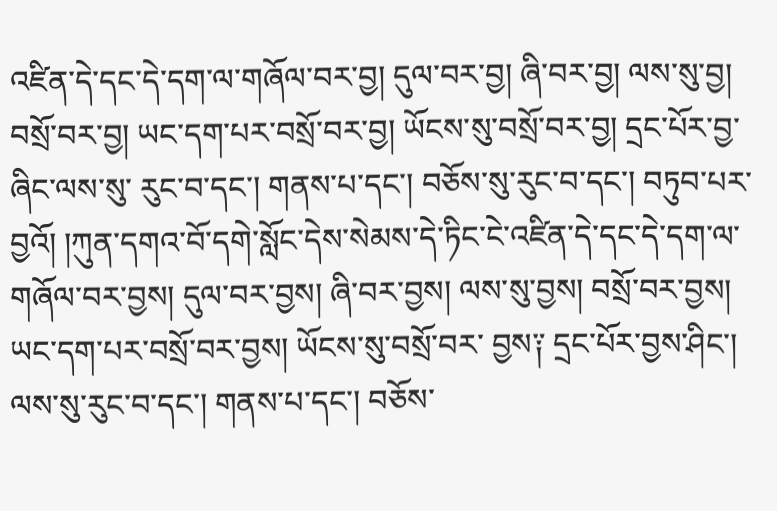འཛིན་དེ་དང་དེ་དག་ལ་གཞོལ་བར་བྱ། དུལ་བར་བྱ། ཞི་བར་བྱ། ལས་སུ་བྱ། བསྲོ་བར་བྱ། ཡང་དག་པར་བསྲོ་བར་བྱ། ཡོངས་སུ་བསྲོ་བར་བྱ། དྲང་པོར་བྱ་ཞིང་ལས་སུ་ རུང་བ་དང་། གནས་པ་དང་། བཅོས་སུ་རུང་བ་དང་། བཏུབ་པར་བྱའོ། །ཀུན་དགའ་བོ་དགེ་སློང་དེས་སེམས་དེ་ཏིང་ངེ་འཛིན་དེ་དང་དེ་དག་ལ་གཞོལ་བར་བྱས། དུལ་བར་བྱས། ཞི་བར་བྱས། ལས་སུ་བྱས། བསྲོ་བར་བྱས། ཡང་དག་པར་བསྲོ་བར་བྱས། ཡོངས་སུ་བསྲོ་བར་ བྱས༑ དྲང་པོར་བྱས་ཤིང་། ལས་སུ་རུང་བ་དང་། གནས་པ་དང་། བཅོས་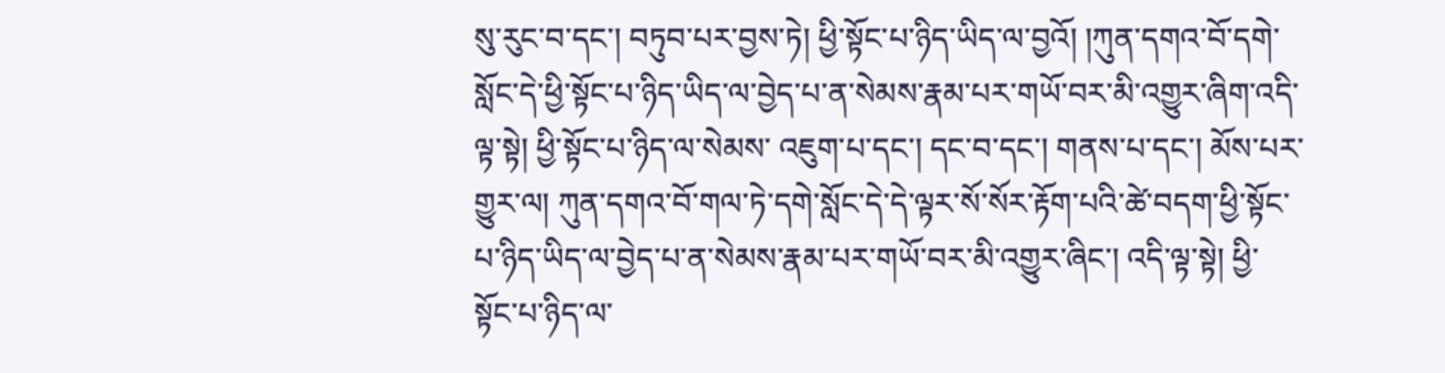སུ་རུང་བ་དང་། བཏུབ་པར་བྱས་ཏེ། ཕྱི་སྟོང་པ་ཉིད་ཡིད་ལ་བྱའོ། །ཀུན་དགའ་བོ་དགེ་སློང་དེ་ཕྱི་སྟོང་པ་ཉིད་ཡིད་ལ་བྱེད་པ་ན་སེམས་རྣམ་པར་གཡོ་བར་མི་འགྱུར་ཞིག་འདི་ལྟ་སྟེ། ཕྱི་སྟོང་པ་ཉིད་ལ་སེམས་ འཇུག་པ་དང་། དང་བ་དང་། གནས་པ་དང་། མོས་པར་གྱུར་ལ། ཀུན་དགའ་བོ་གལ་ཏེ་དགེ་སློང་དེ་དེ་ལྟར་སོ་སོར་རྟོག་པའི་ཚེ་བདག་ཕྱི་སྟོང་པ་ཉིད་ཡིད་ལ་བྱེད་པ་ན་སེམས་རྣམ་པར་གཡོ་བར་མི་འགྱུར་ཞིང་། འདི་ལྟ་སྟེ། ཕྱི་སྟོང་པ་ཉིད་ལ་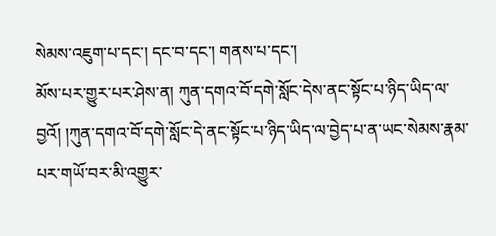སེམས་འཇུག་པ་དང་། དང་བ་དང་། གནས་པ་དང་།
མོས་པར་གྱུར་པར་ཤེས་ན། ཀུན་དགའ་བོ་དགེ་སློང་དེས་ནང་སྟོང་པ་ཉིད་ཡིད་ལ་བྱའོ། །ཀུན་དགའ་བོ་དགེ་སློང་དེ་ནང་སྟོང་པ་ཉིད་ཡིད་ལ་བྱེད་པ་ན་ཡང་སེམས་རྣམ་པར་གཡོ་བར་མི་འགྱུར་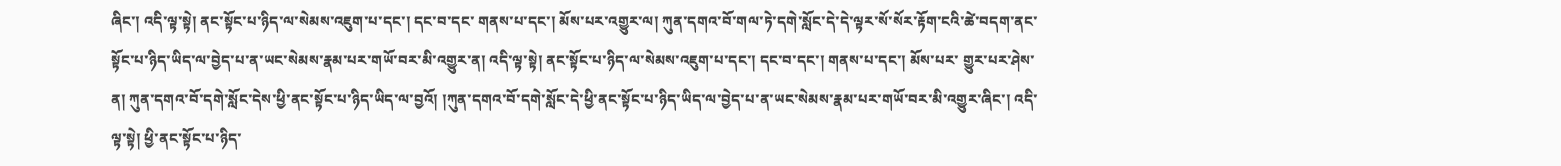ཞིང་། འདི་ལྟ་སྟེ། ནང་སྟོང་པ་ཉིད་ལ་སེམས་འཇུག་པ་དང་། དང་བ་དང་ གནས་པ་དང་། མོས་པར་འགྱུར་ལ། ཀུན་དགའ་བོ་གལ་ཏེ་དགེ་སློང་དེ་དེ་ལྟར་སོ་སོར་རྟོག་ངའི་ཚེ་བདག་ནང་སྟོང་པ་ཉིད་ཡིད་ལ་བྱེད་པ་ན་ཡང་སེམས་རྣམ་པར་གཡོ་བར་མི་འགྱུར་ན། འདི་ལྟ་སྟེ། ནང་སྟོང་པ་ཉིད་ལ་སེམས་འཇུག་པ་དང་། དང་བ་དང་། གནས་པ་དང་། མོས་པར་ གྱུར་པར་ཤེས་ན། ཀུན་དགའ་བོ་དགེ་སློང་དེས་ཕྱི་ནང་སྟོང་པ་ཉིད་ཡིད་ལ་བྱའོ། །ཀུན་དགའ་བོ་དགེ་སློང་དེ་ཕྱི་ནང་སྟོང་པ་ཉིད་ཡིད་ལ་བྱེད་པ་ན་ཡང་སེམས་རྣམ་པར་གཡོ་བར་མི་འགྱུར་ཞིང་། འདི་ལྟ་སྟེ། ཕྱི་ནང་སྟོང་པ་ཉིད་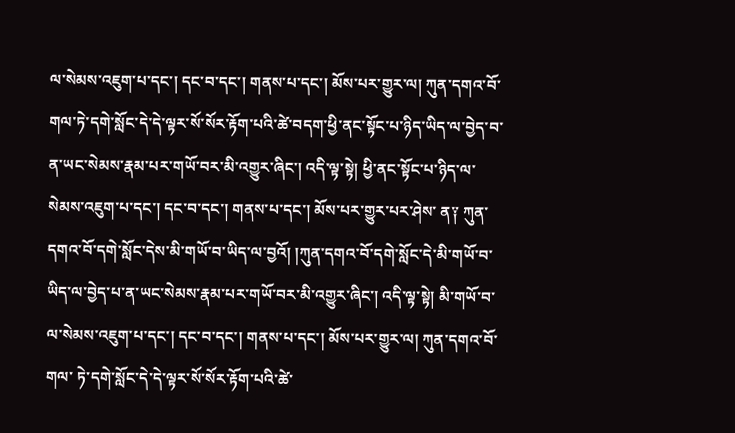ལ་སེམས་འཇུག་པ་དང་། དང་བ་དང་། གནས་པ་དང་། མོས་པར་གྱུར་ལ། ཀུན་དགའ་བོ་གལ་ཏེ་དགེ་སློང་དེ་དེ་ལྟར་སོ་སོར་རྟོག་པའི་ཚེ་བདག་ཕྱི་ནང་སྟོང་པ་ཉིད་ཡིད་ལ་བྱེད་བ་ན་ཡང་སེམས་རྣམ་པར་གཡོ་བར་མི་འགྱུར་ཞིང་། འདི་ལྟ་སྟེ། ཕྱི་ནང་སྟོང་པ་ཉིད་ལ་སེམས་འཇུག་པ་དང་། དང་བ་དང་། གནས་པ་དང་། མོས་པར་གྱུར་པར་ཤེས་ ན༑ ཀུན་དགའ་བོ་དགེ་སློང་དེས་མི་གཡོ་བ་ཡིད་ལ་བྱའོ། །ཀུན་དགའ་བོ་དགེ་སློང་དེ་མི་གཡོ་བ་ཡིད་ལ་བྱེད་པ་ན་ཡང་སེམས་རྣམ་པར་གཡོ་བར་མི་འགྱུར་ཞིང་། འདི་ལྟ་སྟེ། མི་གཡོ་བ་ལ་སེམས་འཇུག་པ་དང་། དང་བ་དང་། གནས་པ་དང་། མོས་པར་གྱུར་ལ། ཀུན་དགའ་བོ་གལ་ ཏེ་དགེ་སློང་དེ་དེ་ལྟར་སོ་སོར་རྟོག་པའི་ཚེ་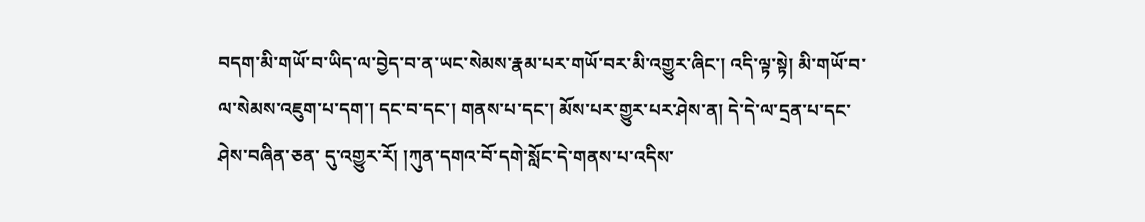བདག་མི་གཡོ་བ་ཡིད་ལ་བྱེད་བ་ན་ཡང་སེམས་རྣམ་པར་གཡོ་བར་མི་འགྱུར་ཞིང་། འདི་ལྟ་སྟེ། མི་གཡོ་བ་ལ་སེམས་འཇུག་པ་དག་། དང་བ་དང་། གནས་པ་དང་། མོས་པར་གྱུར་པར་ཤེས་ན། དེ་དེ་ལ་དྲན་པ་དང་ཤེས་བཞིན་ཅན་ དུ་འགྱུར་རོ། །ཀུན་དགའ་བོ་དགེ་སློང་དེ་གནས་པ་འདིས་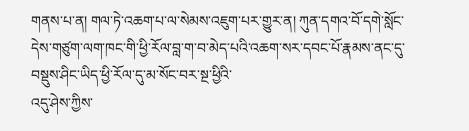གནས་པ་ན། གལ་ཏེ་འཆག་པ་ལ་སེམས་འཇུག་པར་གྱུར་ན། ཀུན་དགའ་བོ་དགེ་སློང་དེས་གཙུག་ལག་ཁང་གི་ཕྱི་རོལ་བླ་ག་བ་མེད་པའི་འཆག་སར་དབང་པོ་རྣམས་ནང་དུ་བསྡུས་ཤིང་ཡིད་ཕྱི་རོལ་དུ་མ་སོང་བར་སྔ་ཕྱིའི་
འདུ་ཤེས་ཀྱིས་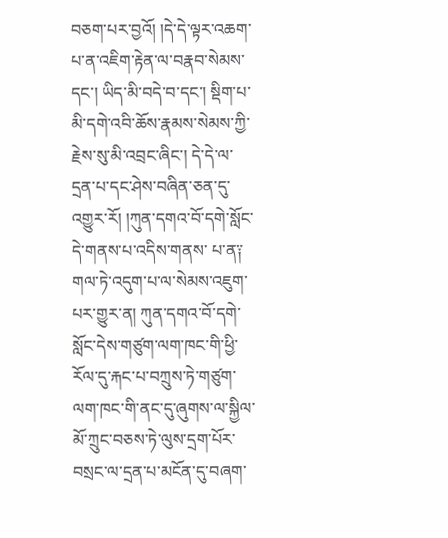བཅག་པར་བྱའོ། །དེ་དེ་ལྟར་འཆག་པ་ན་འཇིག་རྟེན་ལ་བརྣབ་སེམས་དང་། ཡིད་མི་བདེ་བ་དང་། སྡིག་པ་མི་དགེ་འབི་ཆོས་རྣམས་སེམས་ཀྱི་རྗེས་སུ་མི་འབྲང་ཞིང་། དེ་དེ་ལ་དྲན་པ་དང་ཤེས་བཞིན་ཅན་དུ་འགྱུར་རོ། །ཀུན་དགའ་བོ་དགེ་སློང་དེ་གནས་པ་འདིས་གནས་ པ་ན༑ གལ་ཏེ་འདུག་པ་ལ་སེམས་འཇུག་པར་གྱུར་ན། ཀུན་དགའ་བོ་དགེ་སློང་དེས་གཙུག་ལག་ཁང་གི་ཕྱི་རོལ་དུ་རྐང་པ་བཀྲུས་ཏེ་གཙུག་ལག་ཁང་གི་ནང་དུ་ཞུགས་ལ་སྐྱིལ་མོ་ཀྲུང་བཅས་ཏེ་ལུས་དྲག་པོར་བསྲང་ལ་དྲན་པ་མངོན་དུ་བཞག་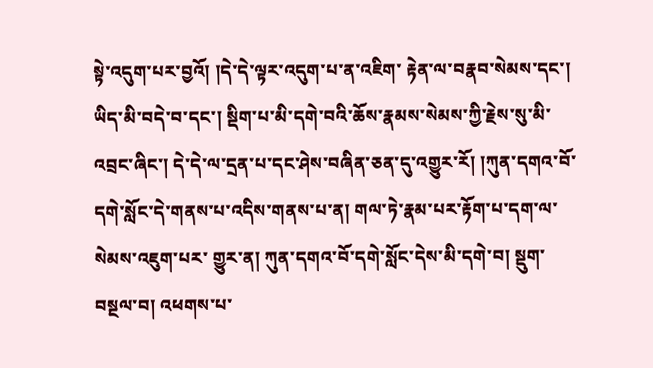སྟེ་འདུག་པར་བྱའོ། །དེ་དེ་ལྟར་འདུག་པ་ན་འཇིག་ རྟེན་ལ་བརྣབ་སེམས་དང་། ཡིད་མི་བདེ་བ་དང་། སྡིག་པ་མི་དགེ་བའི་ཆོས་རྣམས་སེམས་ཀྱི་རྗེས་སུ་མི་འབྲང་ཞིང་། དེ་དེ་ལ་དྲན་པ་དང་ཤེས་བཞིན་ཅན་དུ་འགྱུར་རོ། །ཀུན་དགའ་བོ་དགེ་སློང་དེ་གནས་པ་འདིས་གནས་པ་ན། གལ་ཏེ་རྣམ་པར་རྟོག་པ་དག་ལ་སེམས་འཇུག་པར་ གྱུར་ན། ཀུན་དགའ་བོ་དགེ་སློང་དེས་མི་དགེ་བ། སྡུག་བསྔལ་བ། འཕགས་པ་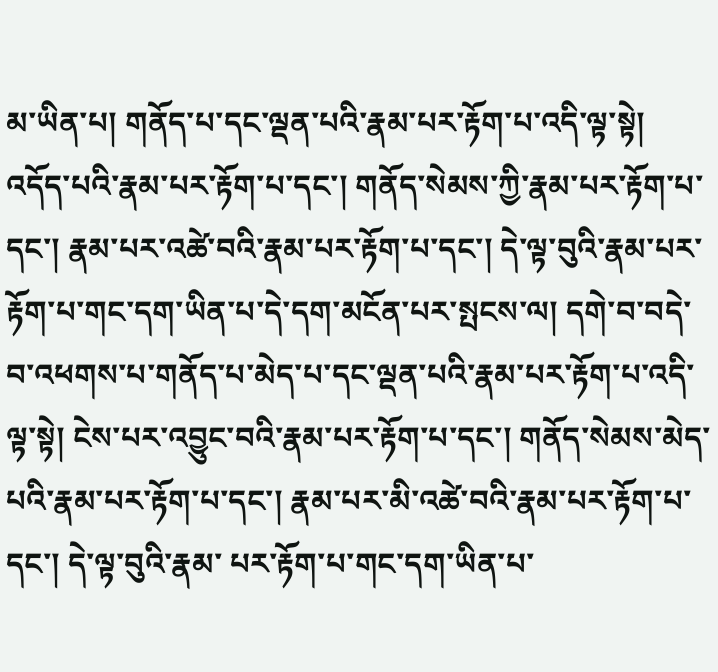མ་ཡིན་པ། གནོད་པ་དང་ལྡན་པའི་རྣམ་པར་རྟོག་པ་འདི་ལྟ་སྟེ། འདོད་པའི་རྣམ་པར་རྟོག་པ་དང་། གནོད་སེམས་ཀྱི་རྣམ་པར་རྟོག་པ་དང་། རྣམ་པར་འཚེ་བའི་རྣམ་པར་རྟོག་པ་དང་། དེ་ལྟ་བུའི་རྣམ་པར་ རྟོག་པ་གང་དག་ཡིན་པ་དེ་དག་མངོན་པར་སྤངས་ལ། དགེ་བ་བདེ་བ་འཕགས་པ་གནོད་པ་མེད་པ་དང་ལྡན་པའི་རྣམ་པར་རྟོག་པ་འདི་ལྟ་སྟེ། ངེས་པར་འབྱུང་བའི་རྣམ་པར་རྟོག་པ་དང་། གནོད་སེམས་མེད་པའི་རྣམ་པར་རྟོག་པ་དང་། རྣམ་པར་མི་འཚེ་བའི་རྣམ་པར་རྟོག་པ་དང་། དེ་ལྟ་བུའི་རྣམ་ པར་རྟོག་པ་གང་དག་ཡིན་པ་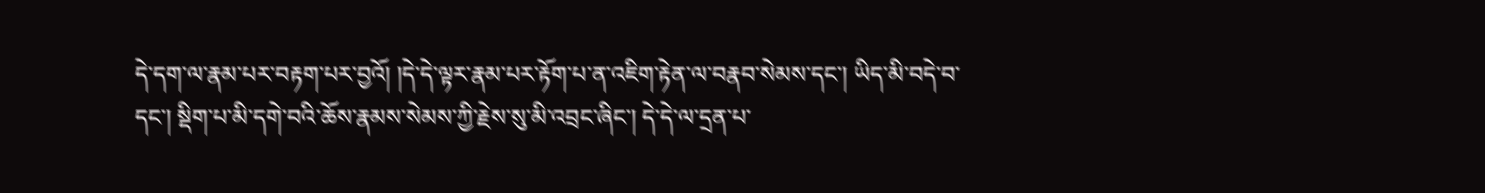དེ་དག་ལ་རྣམ་པར་བརྟག་པར་བྱའོ། །དེ་དེ་ལྟར་རྣམ་པར་རྟོག་པ་ན་འཇིག་རྟེན་ལ་བརྣབ་སེམས་དང་། ཡིད་མི་བདེ་བ་དང་། སྡིག་པ་མི་དགེ་བའི་ཆོས་རྣམས་སེམས་ཀྱི་རྗེས་སུ་མི་འབྲང་ཞིང་། དེ་དེ་ལ་དྲན་པ་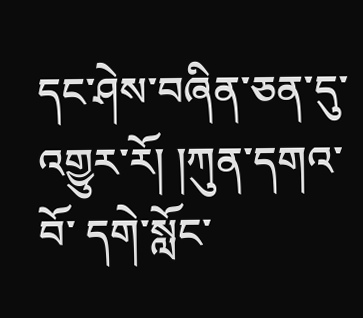དང་ཤེས་བཞིན་ཅན་དུ་འགྱུར་རོ། །ཀུན་དགའ་བོ་ དགེ་སློང་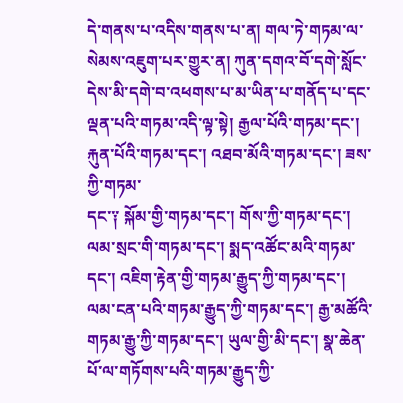དེ་གནས་པ་འདིས་གནས་པ་ན། གལ་ཏེ་གཏམ་ལ་སེམས་འཇུག་པར་གྱུར་ན། ཀུན་དགའ་བོ་དགེ་སློང་དེས་མི་དགེ་བ་འཕགས་པ་མ་ཡིན་པ་གནོད་པ་དང་ལྡན་པའི་གཏམ་འདི་ལྟ་སྟེ། རྒྱལ་པོའི་གཏམ་དང་། རྐུན་པོའི་གཏམ་དང་། འཐབ་མོའི་གཏམ་དང་། ཟས་ཀྱི་གཏམ་
དང་༑ སྐོམ་གྱི་གཏམ་དང་། གོས་ཀྱི་གཏམ་དང་། ལམ་སྲང་གི་གཏམ་དང་། སྨད་འཚོང་མའི་གཏམ་དང་། འཇིག་རྟེན་གྱི་གཏམ་རྒྱུད་ཀྱི་གཏམ་དང་། ལམ་ངན་པའི་གཏམ་རྒྱུད་ཀྱི་གཏམ་དང་། རྒྱ་མཚོའི་གཏམ་རྒྱུ་ཀྱི་གཏམ་དང་། ཡུལ་གྱི་མི་དང་། སྣ་ཆེན་ པོ་ལ་གཏོགས་པའི་གཏམ་རྒྱུད་ཀྱི་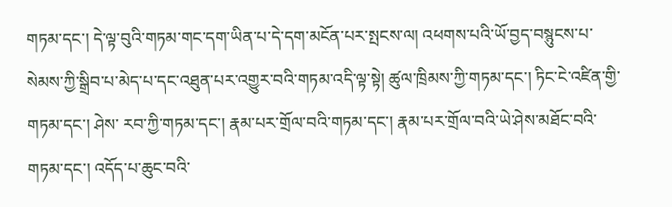གཏམ་དང་། དེ་ལྟ་བུའི་གཏམ་གང་དག་ཡིན་པ་དེ་དག་མངོན་པར་སྤངས་ལ། འཕགས་པའི་ཡོ་བྱད་བསྙུངས་པ་སེམས་ཀྱི་སྒྲིབ་པ་མེད་པ་དང་འཐུན་པར་འགྱུར་བའི་གཏམ་འདི་ལྟ་སྟེ། ཚུལ་ཁྲིམས་ཀྱི་གཏམ་དང་། ཏིང་ངེ་འཛིན་གྱི་གཏམ་དང་། ཤེས་ རབ་ཀྱི་གཏམ་དང་། རྣམ་པར་གྲོལ་བའི་གཏམ་དང་། རྣམ་པར་གྲོལ་བའི་ཡེ་ཤེས་མཐོང་བའི་གཏམ་དང་། འདོད་པ་ཆུང་བའི་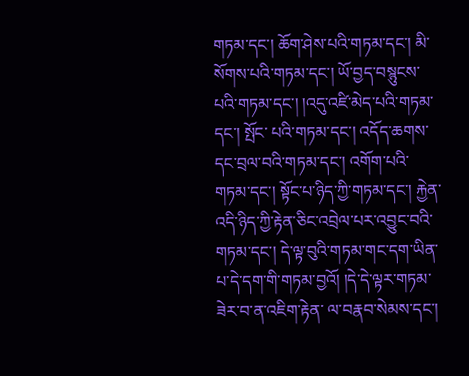གཏམ་དང་། ཆོག་ཤེས་པའི་གཏམ་དང་། མི་སོགས་པའི་གཏམ་དང་། ཡོ་བྱད་བསྙུངས་པའི་གཏམ་དང་། །འདུ་འཛི་མེད་པའི་གཏམ་དང་། སྤོང་ པའི་གཏམ་དང་། འདོད་ཆགས་དང་བྲལ་བའི་གཏམ་དང་། འགོག་པའི་གཏམ་དང་། སྟོང་པ་ཉིད་ཀྱི་གཏམ་དང་། རྐྱེན་འདི་ཉིད་ཀྱི་རྟེན་ཅིང་འབྲེལ་པར་འབྱུང་བའི་གཏམ་དང་། དེ་ལྟ་བུའི་གཏམ་གང་དག་ཡིན་པ་དེ་དག་གི་གཏམ་བྱའོ། །དེ་དེ་ལྟར་གཏམ་ཟེར་བ་ན་འཇིག་རྟེན་ ལ་བརྣབ་སེམས་དང་།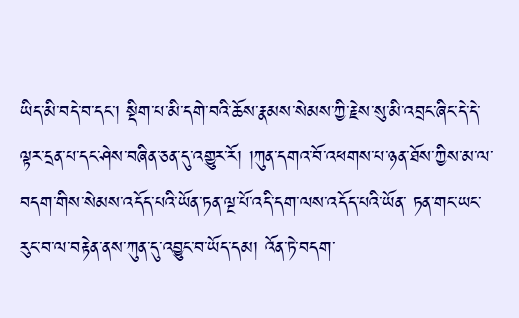ཡིད་མི་བདེ་བ་དང་། སྡིག་པ་མི་དགེ་བའི་ཆོས་རྣམས་སེམས་ཀྱི་རྗེས་སུ་མི་འབྲང་ཞིང་དེ་དེ་ལྟར་དྲན་པ་དང་ཤེས་བཞིན་ཅན་དུ་འགྱུར་རོ། །ཀུན་དགའ་བོ་འཕགས་པ་ཉན་ཐོས་ཀྱིས་མ་ལ་བདག་གིས་སེམས་འདོད་པའི་ཡོན་ཏན་ལྔ་པོ་འདི་དག་ལས་འདོད་པའི་ཡོན་ ཏན་གང་ཡང་རུང་བ་ལ་བརྟེན་ནས་ཀུན་དུ་འབྱུང་བ་ཡོད་དམ། འོན་ཏེ་བདག་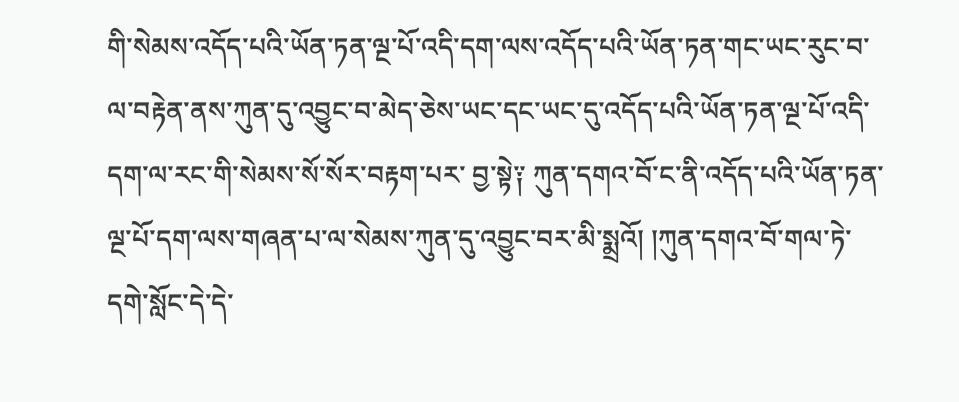གི་སེམས་འདོད་པའི་ཡོན་ཏན་ལྔ་པོ་འདི་དག་ལས་འདོད་པའི་ཡོན་ཏན་གང་ཡང་རུང་བ་ལ་བརྟེན་ནས་ཀུན་དུ་འབྱུང་བ་མེད་ཅེས་ཡང་དང་ཡང་དུ་འདོད་པའི་ཡོན་ཏན་ལྔ་པོ་འདི་དག་ལ་རང་གི་སེམས་སོ་སོར་བརྟག་པར་ བྱ་སྟེ༑ ཀུན་དགའ་བོ་ང་ནི་འདོད་པའི་ཡོན་ཏན་ལྔ་པོ་དག་ལས་གཞན་པ་ལ་སེམས་ཀུན་དུ་འབྱུང་བར་མི་སྨྲའོ། །ཀུན་དགའ་བོ་གལ་ཏེ་དགེ་སློང་དེ་དེ་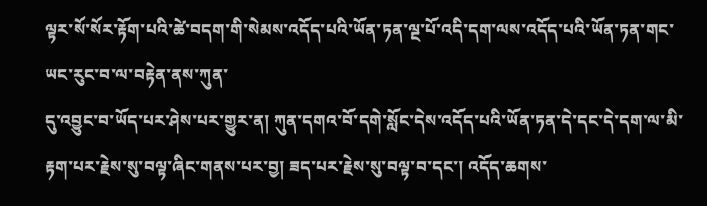ལྟར་སོ་སོར་རྟོག་པའི་ཚེ་བདག་གི་སེམས་འདོད་པའི་ཡོན་ཏན་ལྔ་པོ་འདི་དག་ལས་འདོད་པའི་ཡོན་ཏན་གང་ཡང་རུང་བ་ལ་བརྟེན་ནས་ཀུན་
དུ་འབྱུང་བ་ཡོད་པར་ཤེས་པར་གྱུར་ན། ཀུན་དགའ་བོ་དགེ་སློང་དེས་འདོད་པའི་ཡོན་ཏན་དེ་དང་དེ་དག་ལ་མི་རྟག་པར་རྗེས་སུ་བལྟ་ཞིང་གནས་པར་བྱ། ཟད་པར་རྗེས་སུ་བལྟ་བ་དང་། འདོད་ཆགས་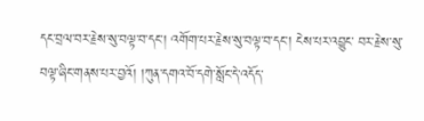དང་བྲལ་བར་རྗེས་སུ་བལྟ་བ་དང་། འགོག་པར་རྗེས་སུ་བལྟ་བ་དང་། ངེས་པར་འབྱུང་ བར་རྗེས་སུ་བལྟ་ཞིང་གནས་པར་བྱའོ། །ཀུན་དགའ་བོ་དགེ་སློང་དེ་འདོད་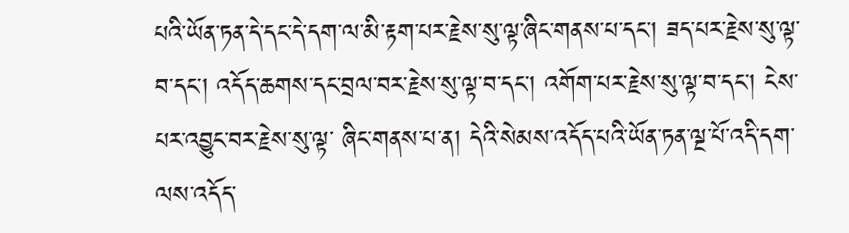པའི་ཡོན་ཏན་དེ་དང་དེ་དག་ལ་མི་རྟག་པར་རྗེས་སུ་ལྟ་ཞིང་གནས་པ་དང་། ཟད་པར་རྗེས་སུ་ལྟ་བ་དང་། འདོད་ཆགས་དང་བྲལ་བར་རྗེས་སུ་ལྟ་བ་དང་། འགོག་པར་རྗེས་སུ་ལྟ་བ་དང་། ངེས་པར་འབྱུང་བར་རྗེས་སུ་ལྟ་ ཞིང་གནས་པ་ན། དེའི་སེམས་འདོད་པའི་ཡོན་ཏན་ལྔ་པོ་འདི་དག་ལས་འདོད་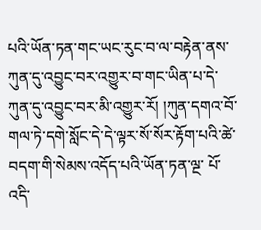པའི་ཡོན་ཏན་གང་ཡང་རུང་བ་ལ་བརྟེན་ནས་ཀུན་དུ་འབྱུང་བར་འགྱུར་བ་གང་ཡིན་པ་དེ་ཀུན་དུ་འབྱུང་བར་མི་འགྱུར་རོ། །ཀུན་དགའ་བོ་གལ་ཏེ་དགེ་སློང་དེ་དེ་ལྟར་སོ་སོར་རྟོག་པའི་ཚེ་བདག་གི་སེམས་འདོད་པའི་ཡོན་ཏན་ལྔ་ པོ་འདི་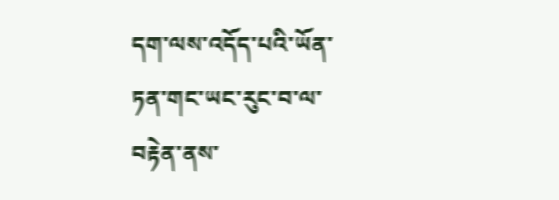དག་ལས་འདོད་པའི་ཡོན་ཏན་གང་ཡང་རུང་བ་ལ་བརྟེན་ནས་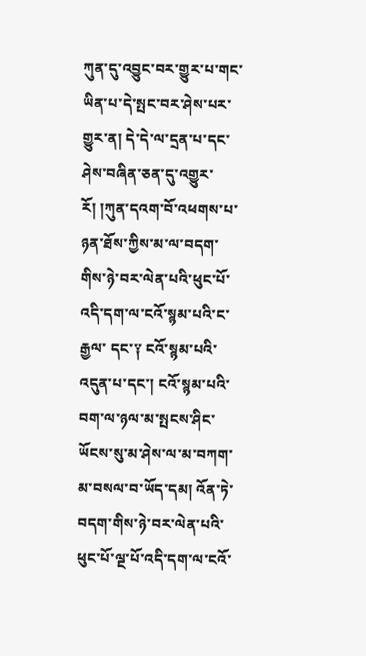ཀུན་དུ་འབྱུང་བར་གྱུར་པ་གང་ཡིན་པ་དེ་སྤང་བར་ཤེས་པར་གྱུར་ན། དེ་དེ་ལ་དྲན་པ་དང་ཤེས་བཞིན་ཅན་དུ་འགྱུར་རོ། །ཀུན་དའག་བོ་འཕགས་པ་ཉན་ཐོས་ཀྱིས་མ་ལ་བདག་གིས་ཉེ་བར་ལེན་པའི་ཕུང་པོ་འདི་དག་ལ་ངའོ་སྙམ་པའི་ང་རྒྱལ་ དང་༑ ངའོ་སྙམ་པའི་འདུན་པ་དང་། ངའོ་སྙམ་པའི་བག་ལ་ཉལ་མ་སྤངས་ཤིང་ཡོངས་སུ་མ་ཤེས་ལ་མ་བཀག་མ་བསལ་བ་ཡོད་དམ། འོན་ཏེ་བདག་གིས་ཉེ་བར་ལེན་པའི་ཕུང་པོ་ལྔ་པོ་འདི་དག་ལ་ངའོ་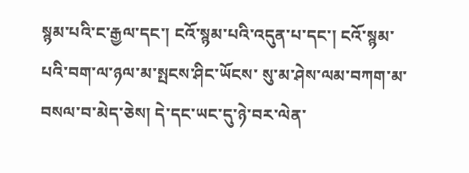སྙམ་པའི་ང་རྒྱལ་དང་། ངའོ་སྙམ་པའི་འདུན་པ་དང་། ངའོ་སྙམ་པའི་བག་ལ་ཉལ་མ་སྤངས་ཤིང་ཡོངས་ སུ་མ་ཤེས་ལམ་བཀག་མ་བསལ་བ་མེད་ཅེས། དེ་དང་ཡང་དུ་ཉེ་བར་ལེན་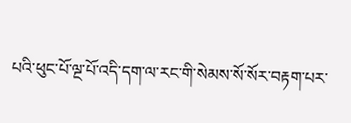པའི་ཕུང་པོ་ལྔ་པོ་འདི་དག་ལ་རང་གི་སེམས་སོ་སོར་བརྟག་པར་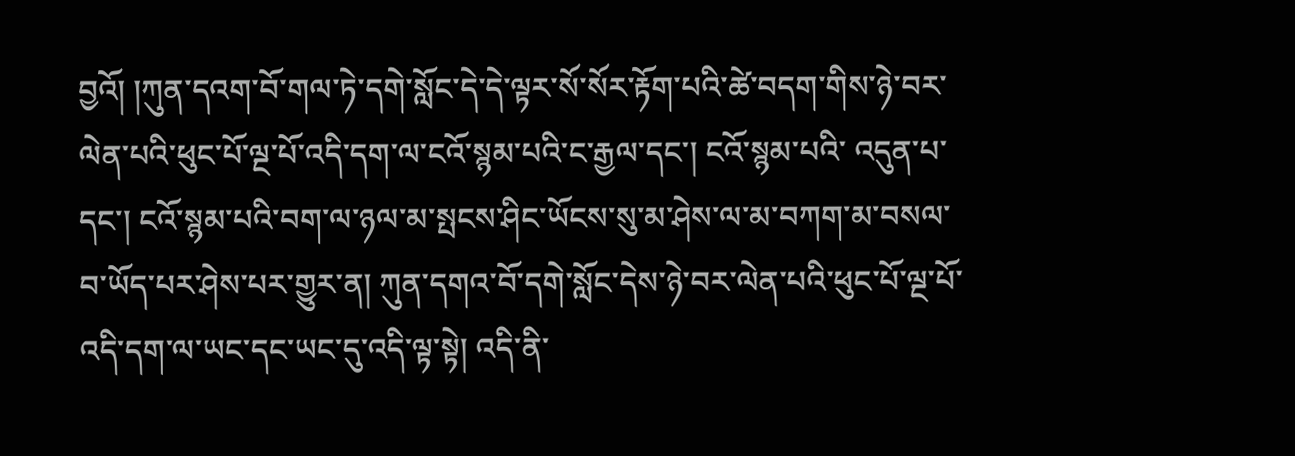བྱའོ། །ཀུན་དའག་བོ་གལ་ཏེ་དགེ་སློང་དེ་དེ་ལྟར་སོ་སོར་རྟོག་པའི་ཚེ་བདག་གིས་ཉེ་བར་ལེན་པའི་ཕུང་པོ་ལྔ་པོ་འདི་དག་ལ་ངའོ་སྙམ་པའི་ང་རྒྱལ་དང་། ངའོ་སྙམ་པའི་ འདུན་པ་དང་། ངའོ་སྙམ་པའི་བག་ལ་ཉལ་མ་སྤངས་ཤིང་ཡོངས་སུ་མ་ཤེས་ལ་མ་བཀག་མ་བསལ་བ་ཡོད་པར་ཤེས་པར་གྱུར་ན། ཀུན་དགའ་བོ་དགེ་སློང་དེས་ཉེ་བར་ལེན་པའི་ཕུང་པོ་ལྔ་པོ་འདི་དག་ལ་ཡང་དང་ཡང་དུ་འདི་ལྟ་སྟེ། འདི་ནི་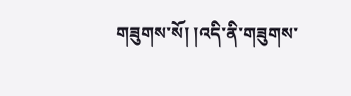གཟུགས་སོ། །འདི་ནི་གཟུགས་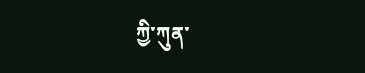ཀྱི་ཀུན་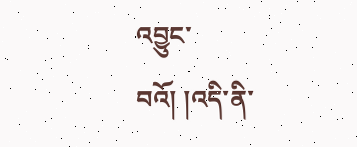འབྱུང་བའོ། །འདི་ནི་